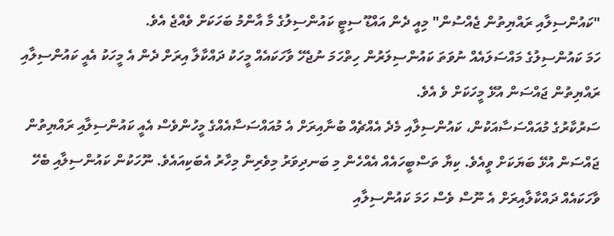"ކައުންސިލާއި ރައްޔިތުން ޖެއްސުން" މިއީ ދެން އައްޑޫ ސިޓީ ކައުންސިލުގެ މާ އާންމު ބަހަކަށް ވެއްޖެ އެވެ.
ހަމަ ކައުންސިލުގެ މައްސަލައެއް ނުވަތަ ކައުންސިލަރުން ހިތްހަމަ ނުޖެހޭ ވާހަކައެއް މީހަކު ދައްކާލާ އިރަށް ދެން އެ މީހަކު އެއީ ކައުންސިލާއި ރައްޔިތުން ޖައްސަން އުޅޭ މީހަކަށް ވެ އެވެ.
ސަރުކާރުގެ މުއައްސަސާއަކުން، ކައުންސިލާއި މެދެ އެއްޗެއް ބުނާއިރަށް އެ މުއައްސަސާއެއްގެ މީހުންވެސް އެއީ ކައުންސިލާއި ރައްޔިތުން ޖައްސަން އުޅޭ ބަޔަކަށް ވީއެވެ. ކިޔާ ތަސްބީހައެއް އެއްހެން މި ބަނދިވަރު މިވެރިން މިހާރު އެބަކިއައެވެ. ނޫހަކުން ކައުންސިލާއި ބެހޭ ވާހަކައެއް ދައްކާލާއިރަށް އެ ނޫސް ވެސް ހަމަ ކައުންސިލާއި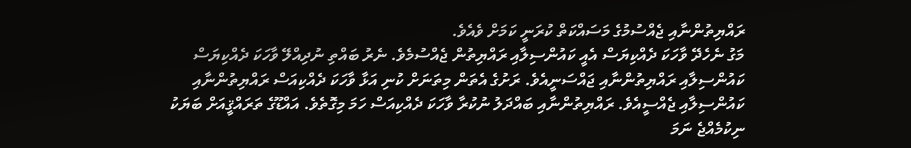ރައްޔިތުންނާއި ޖެއްސުމުގެ މަސައްކަތް ކުރަނީ ކަމަށް ވެއެވެ.
މަގު ނެހެދޭ ވާހަކަ ދެއްކިޔަސް އެއީ ކައުންސިލާއި ރައްޔިތުން ޖެއްސުމެވެ. ނެރު ބައްތި ނުދިއްލޭ ވާހަކަ ދެއްކިޔަސް ކައުންސިލާއި ރައްޔިތުންނާއި ޖައްސަނީއެވެ. ރަށުގެ އެތަން މިތަނަށް ކުނި އަޅާ ވާހަކަ ދެއްކިއަސް ރައްޔިތުންނާއި ކައުންސިލާއި ޖެއްސީއެވެ. ރައްޔިތުންނާއި ބައްދަލު ނުކުރާ ވާހަކަ ދެއްކިއަސް ހަމަ މިގޮތެވެ. އައްޑޫގެ ތަރައްޤީއަށް ބަޔަކު ނިކުމެއްޖެ ނަމަ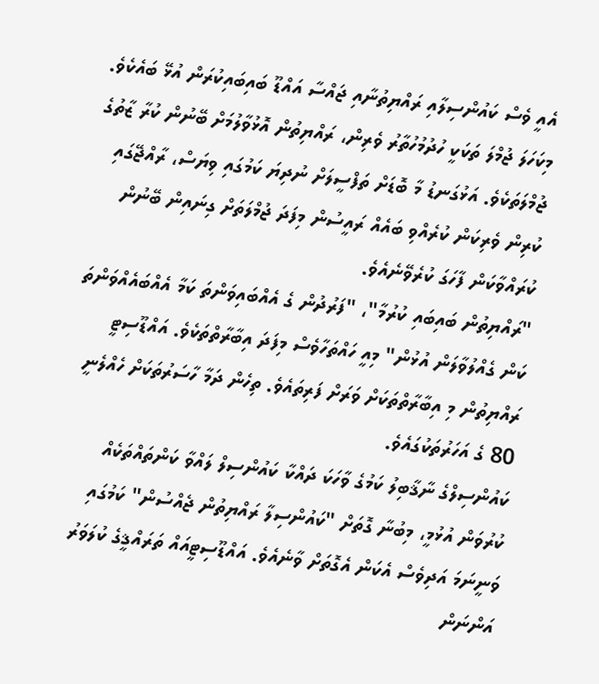އެއީ ވެސް ކައުންސިލާއި ރައްޔިތުނާއި ޖައްސާ އައްޑޫ ބައިބައިކުރަން އުޅޭ ބައެކެވެ.
މިކަހަލަ ޖުމްލަ ތަކަކީ ހުދުމުހުތާރު ވެރިން، ރައްޔިތުން އޮޅުވާލުމަށް ބޭނުން ކުރާ ޒާތުގެ ޖުމްލަތަކެވެ. އަޅުގަނޑު މާ ބޮޑަށް ތަފްސީލަށް ނުދިޔަ ކަމުގައި ވިޔަސް، ރާއްޖޭގައި ކުރިން ވެރިކަން ކުރެއްވި ބައެއް ރައީސުން މިފަދަ ޖުމްލަތަށް ގިނައިން ބޭނުން ކުރައްވާކަން ފާހަގަ ކުރެވޭނެއެވެ.
"ރައްޔިތުން ބައިބައި ކުރުމާ"، "ފަރުދުން ގެ އެއްބައިވަންތަ ކަމާ އެއްބައެއްވަންތަ ކަން ގެއްލުވާލަން އުޅުން" މިއީ ހައްތަހާވެސް މިފަދަ އިބާރާތްތަކެވެ. އައްޑޫސިޓީ ރައްޔިތުން މި އިބާރާތްތަކަށް ވަރަށް ފަރިތައެވެ. ތިހެން ދަމާ ހާސަރުތަކަށް ހެއްލެނީ 80 ގެ އަހަރުތަކުގައެވެ.
ކައުންސިލްގެ ނާޤާބިލު ކަމުގެ ވާހަކަ ދައްކާ ކައުންސިލް ލައްވާ ކަންތައްތަކެއް ކުރުވަން އުޅުމީ، މިބުނާ ގޮތަށް "ކައުންސިލާ ރައްޔިތުން ޖެއްސުން" ކަމުގައި ވަނީނަމަ އަދިވެސް އެކަން އެގޮތަށް ވާނެއެވެ. އައްޑޫސިޓީއައް ތަރައްޤީގެ ކުލަވަރު އަންނަން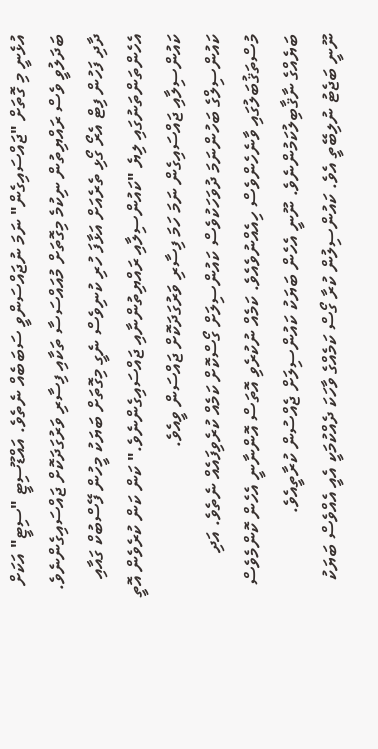އުޅެނީ މި ގޮތަށް "ޖައްސައިގެން" ނަމަ ނުޖައްސަންވީ ސަބަބެއް ނެތެވެ. އައްޑޫސިޓީ "ސިޓީ" އަކަށް ބަދަލުވީ ވެސް ރައްޔިތުން ނިކުމެ މިގޮތަށް މުއައްސަސާ ތަކާއި ފިސާރި ވަރުގަދަކޮށް ޖައްސައިގެންނެވެ.
ދާދި ފަހުން ފިޓް އެރޯ ގޯޅި ތެރެއަށް އަޅާފަ ހުރި ކުނިވެސް ނެގީ މިގޮތަށް ބަޔަކު މީހުން ފޭސްބުކް ގައާއި އެހެންތަންތަނުގައި ލިޔެ "ކައުންސިލާއި ރައްޔިތުންނާއި ޖައްސައިގެންނެވެ." ކަން ކަން ކުރެވެން އޮތީ ކައުންސިލާއި ޖައްސައިގެން ނަމަ ހަމަ ފިސާރި ވަރުގަދަކޮށް ޖައްސަން ވީއެވެ.
ކައުންސިލްގެ ބަހުންނަމަ ދުވަހަކުވެސް ކައުންސިލަށް ގޯސްކޮށް ކަމެއް ކުރެވިފައެއް ނެތެވެ. އަދި މުސްތަޤުބަލުގައި ވާނެހެންވެސް ހިއެއްނުވެއެވެ. ކަމެއް ނުކުރެވި އޮތަސް އޮންނާނީ އެހެން ކޮންމެވެސް ބަޔެއްގެ ނާޤާބިލުކަމުންނެވެ. ނޫނީ އެހެން ބަޔަކު ކައުންސިލަށް ޖެއްސުން ކުރާތީއެވެ.
ނޫނީ ބަޖެޓު ނުލިބޭތީ އެވެ. ކައުންސިލުން ކުރާ ގޯސް ކަމެއްގެ ވާހަކަ ދެއްކުމަކީ އެއީ އެއްވެސް ބަޔަކު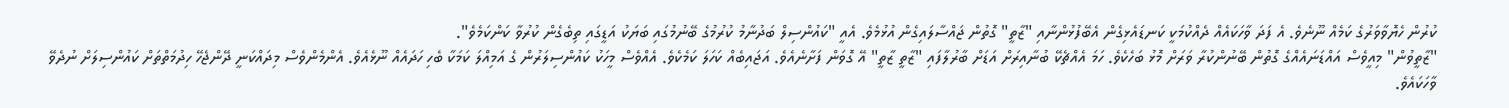ކުރުން ހެޔޮވާވަރުގެ ކަމެއް ނޫނެވެ. އެ ފަދަ ވާހަކައެއް ދެއްކުމަކީ ކަނޑައެޅިގެން އެބޭފުޅުންނާއި "ޒާތީ" ގޮތުން ޖައްސާލައިގެން އުޅުމެވެ. އެއީ "ކައުންސިލް ބަދުނާމު ކުރުމުގެ ބޭނުމުގައި ބަޔަކު އަޑީގައި ތިބެގެން ކުރުވާ ކަންކަމެވެ".
"ޒާތީވުން" މިއީވެސް އައްޑަނައެއްގެ ގޮތުން ބޭނުންކުރާ ވަރަށް މޮޅު ބަހެކެވެ. ހަމަ އެއްޗެކޭ ބުނާއިރަށް އަޑަށް ބާރުލާފައި "ޒާތީ ޒާތީ" އޭ ގޮވަން ފަށާނެއެވެ. އަޖައިބެއް ކަހަލަ ކަމެކެވެ. އެއްވެސް މީހަކު ކައުންސިލަރުން ގެ އަމިއްލަ ކަމަކާ ބެހި ހަދައެއް ނޫޅެއެވެ. އެންމެންވެސް މިދައްކަނީ ދޭންޖެހޭ ހިދުމަތްތަށް ކައުންސިލަށް ނުދެވޭ ވާހަކައެވެ.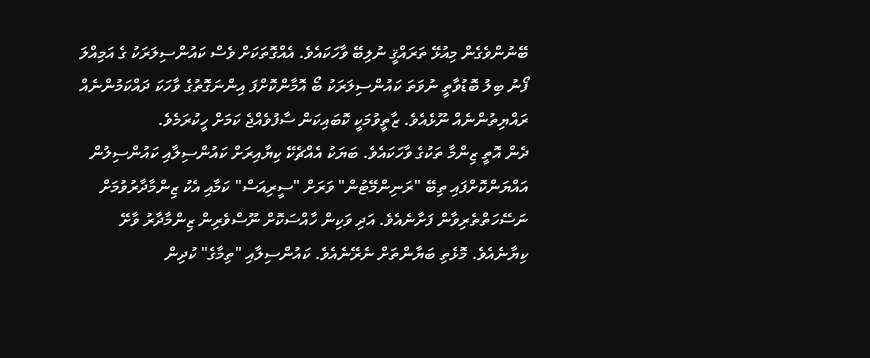ބޭނުންވެގެން މިއުޅޭ ތަރައްޤީ ނުލިބޭ ވާހަކައެވެ. އެއްގޮތަކަށް ވެސް ކައުންސިލަރަކު ގެ އަމިއްލަ ފޯނު ބިލު ބޮޑުވާތީ ނުވަތަ ކައުންސިލަރަކު ބޯ އޮމާންކޮށްފަ އިންނަގޮތުގެ ވާހަކަ ދައްކަމުންނެއް ރައްޔިތުންނެއް ނޫޅެއެވެ. ޒާތީވުމަކީ ކޮބައިކަން ސާފުވެއްޖެ ކަމަށް ހީކުރަމެވެ.
ދެން އޮތީ ޒިންމާ ތަކުގެ ވާހަކައެވެ. ބަޔަކު އެއްޗެކޭ ކިޔާއިރަށް ކައުންސިލާއި ކައުންސިލުން އައްޔަންކޮށްފައި ތިބޭ "ރަނިންމޭޓުން" ވަރަށް "ސީރިއަސް" ކަމާއި އެކު ޒިންމާދާރުވުމަށް ނަސޭހަތްތެރިވާން ފަށާނެއެވެ. އަދި ވަކިން ހާއްސަކޮށް ނޫސްވެރިން ޒިންމާދާރު ވާށޭ ކިޔާނެއެވެ. މޮޅެތި ބަޔާންތަށް ނެރޭނެއެވެ. ކައުންސިލާއި "ތިމާގެ" ކުދިން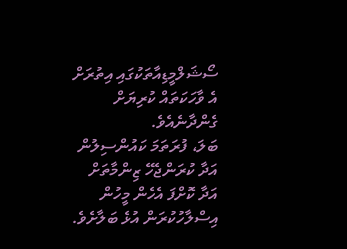ސޯޝަލްމީޑިއާތަކުގައި އިތުރަށް އެ ވާހަކަތައް ކުރިޔަށް ގެންދާނެއެވެ.
ބަލަ، ފުރަތަމަ ކައުންސިލުން އަދާ ކުރަންޖެހޭ ޒިންމާތަށް އަދާ ކޮށްފަ އެހެން މީހުން އިސްލާހުކުރަން އުޅެ ބަލާށެވެ.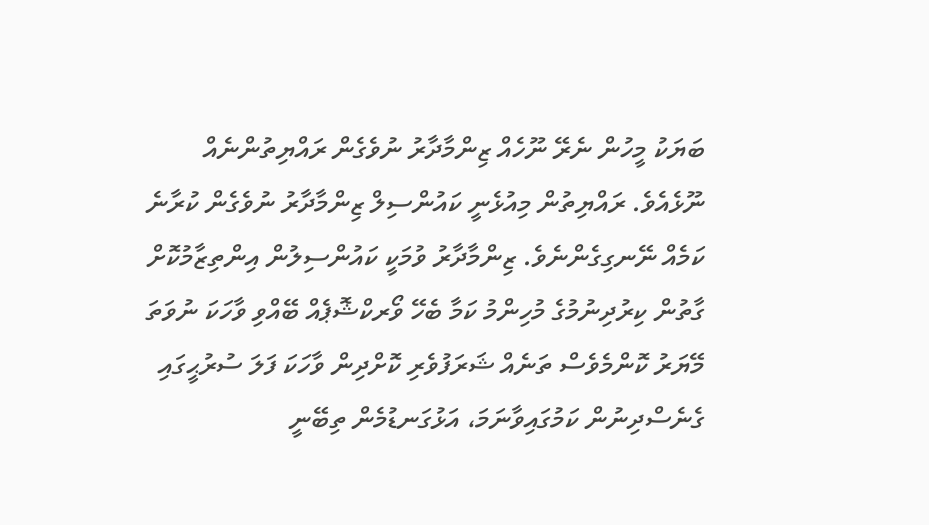ބަޔަކު މީހުން ނެރޭ ނޫހެއް ޒިންމާދާރު ނުވެގެން ރައްޔިތުންނެއް ނޫޅެއެވެ. ރައްޔިތުން މިއުޅެނީ ކައުންސިލް ޒިންމާދާރު ނުވެގެން ކުރާނެ ކަމެއް ނޭނގިގެންނެވެ. ޒިންމާދާރު ވުމަކީ ކައުންސިލުން އިންތިޒާމުކޮށް ގާތުން ކިރުދިނުމުގެ މުހިންމު ކަމާ ބެހޭ ވޯރކްޝޮޕެއް ބޭއްވި ވާހަކަ ނުވަތަ މޭޔަރު ކޮންމެވެސް ތަނެއް ޝަރަފުވެރި ކޮށްދިން ވާހަކަ ފަލަ ސުރުޙީގައި ގެނެސްދިނުން ކަމުގައިވާނަމަ، އަޅުގަނޑުމެން ތިބޭނީ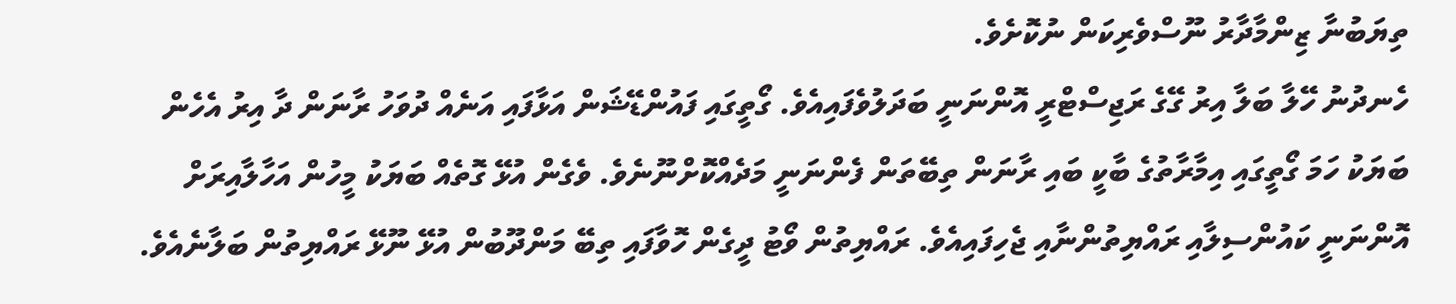ތިޔަބުނާ ޒިންމާދާރު ނޫސްވެރިކަން ނުކޮށެވެ.
ހެނދުނު ހޭލާ ބަލާ އިރު ގޭގެ ރަޖިސްޓްރީ އޮންނަނީ ބަދަލުވެފައިއެވެ. ގޯތީގައި ފައުންޑޭޝަން އަޅާފައި އަނެއް ދުވަހު ރާނަން ދާ އިރު އެހެން ބަޔަކު ހަމަ ގޯތީގައި އިމާރާތުގެ ބާކީ ބައި ރާނަން ތިބޭތަން ފެންނަނީ މަދެއްކޮށްނޫނެވެ. ވެގެން އުޅޭ ގޮތެއް ބަޔަކު މީހުން އަހާލާއިރަށް އޮންނަނީ ކައުންސިލާއި ރައްޔިތުންނާއި ޖެހިފައިއެވެ. ރައްޔިތުން ވޯޓު ދީގެން ހޮވާފައި ތިބޭ މަންދޫބުން އުޅޭ ނޫޅޭ ރައްޔިތުން ބަލާނެއެވެ.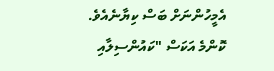އެމީހުންނަށް ބަސް ކިޔާނެއެވެ.
ކޮންމެ އަކަސް "ކައުންސިލާއި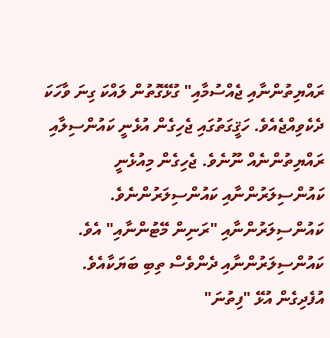ރައްޔިތުންނާއި ޖެއްސުމާއި" ގުޅޭގޮތުން ލައްކަ ގިނަ ވާހަކަ ދެކެވިއްޖެއެވެ. ހަޤީގަތުގައި ޖެހިގެން އުޅެނީ ކައުންސިލާއި ރައްޔިތުންނެއް ނޫނެވެ. ޖެހިގެން މިއުޅެނީ ކައުންސިލަރުންނާއި ކައުންސިލަރުންނެވެ. ކައުންސިލަރުންނާއި "ރަނިން މޭޓުންނާއި" އެވެ. ކައުންސިލަރުންނާއި ދެންވެސް ތިބި ބަޔަކާއެވެ. އުފެދިގެން އުޅޭ "ފިތުނަ"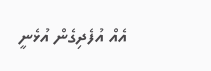އެއް އުފެދިގެން އުޅެނީ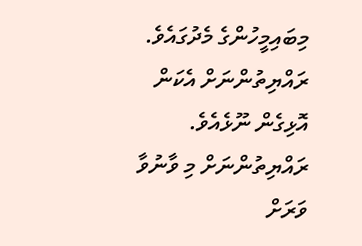މިބައިމީހުންގެ މެދުގައެވެ. ރައްޔިތުންނަށް އެކަން އޮޅިގެން ނޫޅެއެވެ.
ރައްޔިތުންނަށް މި ވާނުވާ ވަރަށް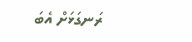ރަނގަޅަށް އެބަ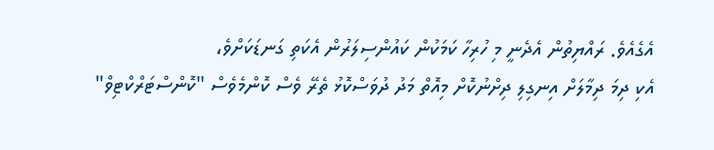އެގެއެވެ. ރައްޔިތުން އެދެނީ މި ހުރިހާ ކަމަކުން ކައުންސިލަރުން އެކަތި ގަނޑަކަށްވެ،
އެކި ދިމަ ދިމާލަށް އިނގިލި ދިށްނުކޮށް މިއޮތް މަދު ދުވަސްކޮޅު ތެރޭ ވެސް ކޮންމެވެސް "ކޮންސްޓަރްކްޓިވް"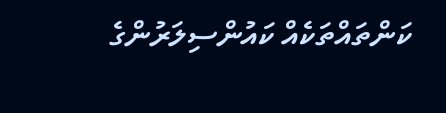ކަންތައްތަކެއް ކައުންސިލަރުންގެ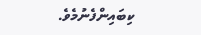ކިބައިންފެނުމެވެ.